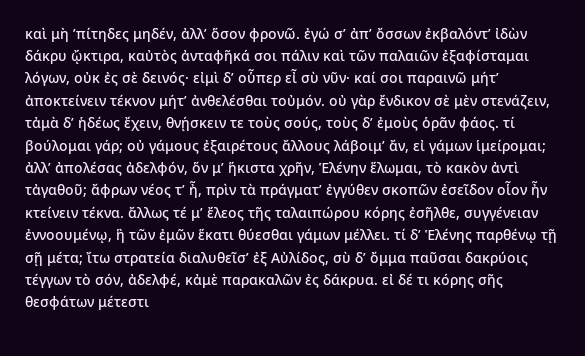καὶ μὴ ʼπίτηδες μηδέν, ἀλλʼ ὅσον φρονῶ. ἐγώ σʼ ἀπʼ ὄσσων ἐκβαλόντʼ ἰδὼν δάκρυ ᾤκτιρα, καὐτὸς ἀνταφῆκά σοι πάλιν καὶ τῶν παλαιῶν ἐξαφίσταμαι λόγων, οὐκ ἐς σὲ δεινός· εἰμὶ δʼ οὗπερ εἶ σὺ νῦν· καί σοι παραινῶ μήτʼ ἀποκτείνειν τέκνον μήτʼ ἀνθελέσθαι τοὐμόν. οὐ γὰρ ἔνδικον σὲ μὲν στενάζειν, τἀμὰ δʼ ἡδέως ἔχειν, θνῄσκειν τε τοὺς σούς, τοὺς δʼ ἐμοὺς ὁρᾶν φάος. τί βούλομαι γάρ; οὐ γάμους ἐξαιρέτους ἄλλους λάβοιμʼ ἄν, εἰ γάμων ἱμείρομαι; ἀλλʼ ἀπολέσας ἀδελφόν, ὅν μʼ ἥκιστα χρῆν, Ἑλένην ἕλωμαι, τὸ κακὸν ἀντὶ τἀγαθοῦ; ἄφρων νέος τʼ ἦ, πρὶν τὰ πράγματʼ ἐγγύθεν σκοπῶν ἐσεῖδον οἷον ἦν κτείνειν τέκνα. ἄλλως τέ μʼ ἔλεος τῆς ταλαιπώρου κόρης ἐσῆλθε, συγγένειαν ἐννοουμένῳ, ἣ τῶν ἐμῶν ἕκατι θύεσθαι γάμων μέλλει. τί δʼ Ἑλένης παρθένῳ τῇ σῇ μέτα; ἴτω στρατεία διαλυθεῖσʼ ἐξ Αὐλίδος, σὺ δʼ ὄμμα παῦσαι δακρύοις τέγγων τὸ σόν, ἀδελφέ, κἀμὲ παρακαλῶν ἐς δάκρυα. εἰ δέ τι κόρης σῆς θεσφάτων μέτεστι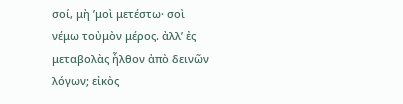σοί, μὴ ʼμοὶ μετέστω· σοὶ νέμω τοὐμὸν μέρος. ἀλλʼ ἐς μεταβολὰς ἦλθον ἀπὸ δεινῶν λόγων; εἰκὸς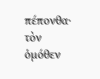πέπονθα· τὸν ὁμόθεν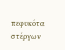πεφυκότα στέργων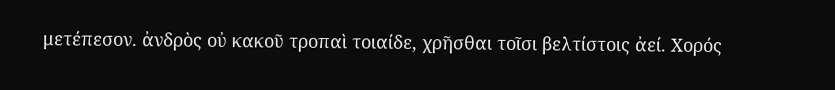μετέπεσον. ἀνδρὸς οὐ κακοῦ τροπαὶ τοιαίδε, χρῆσθαι τοῖσι βελτίστοις ἀεί. Χορός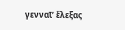γενναῖʼ ἔλεξας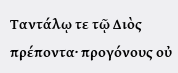Ταντάλῳ τε τῷ Διὸς πρέποντα· προγόνους οὐ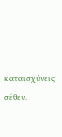καταισχύνεις σέθεν.